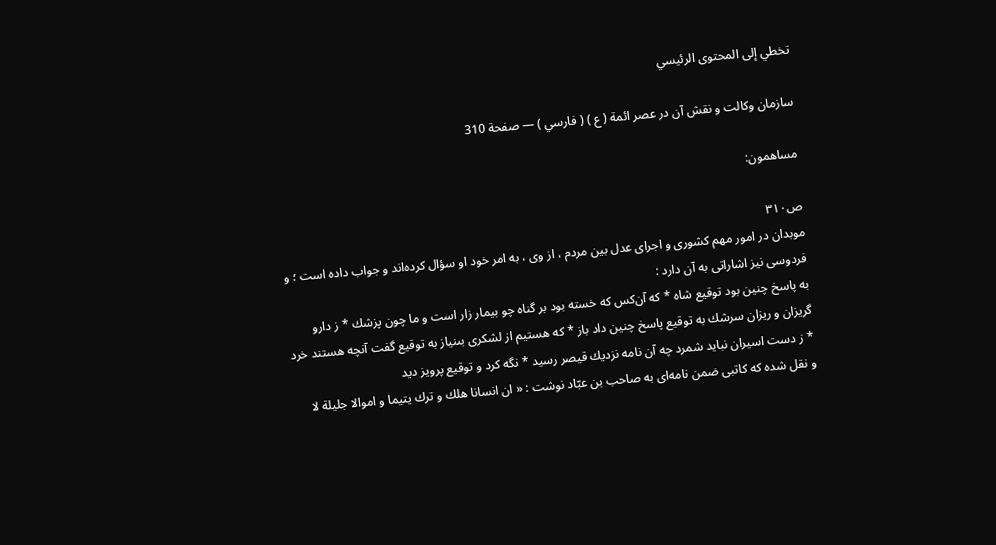تخطي إلى المحتوى الرئيسي

سازمان وكالت و نقش آن در عصر ائمة ( ع ) ( فارسي ) — صفحة 310

مساهمون:

ص٣١٠
موبدان در امور مهم كشورى و اجراى عدل بين مردم ، از وى ، به امر خود او سؤال كرده‌اند و جواب داده است ؛ و فردوسى نيز اشاراتى به آن دارد :
به پاسخ چنين بود توقيع شاه * كه آن‌كس كه خسته بود بر گناه چو بيمار زار است و ما چون پزشك * ز دارو گريزان و ريزان سرشك به توقيع پاسخ چنين داد باز * كه هستيم از لشكرى بىنياز به توقيع گفت آنچه هستند خرد * ز دست اسيران نبايد شمرد چه آن نامه نزديك قيصر رسيد * نگه كرد و توقيع پرويز ديد
و نقل شده كه كاتبى ضمن نامه‌اى به صاحب بن عبّاد نوشت : « ان انسانا هلك و ترك يتيما و اموالا جليلة لا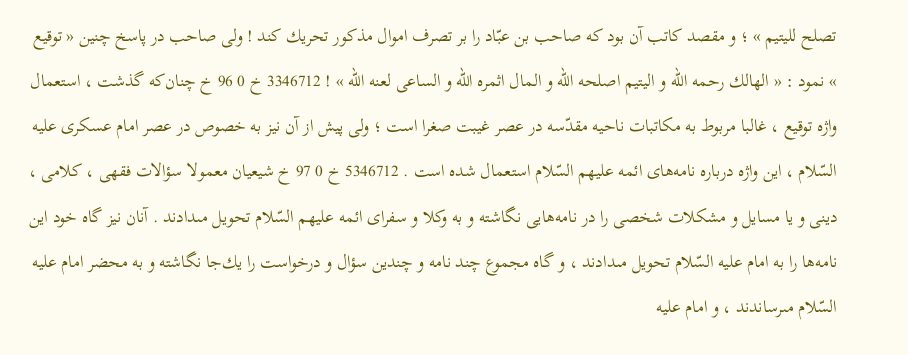تصلح لليتيم » ؛ و مقصد كاتب آن بود كه صاحب بن عبّاد را بر تصرف اموال مذكور تحريك كند ! ولى صاحب در پاسخ چنين « توقيع » نمود : « الهالك رحمه الله و اليتيم اصلحه الله و المال اثمره الله و الساعى لعنه الله » ! 3346712 خ 0 96 خ چنان‌كه گذشت ، استعمال واژه توقيع ، غالبا مربوط به مكاتبات ناحيه مقدّسه در عصر غيبت صغرا است ؛ ولى پيش از آن نيز به خصوص در عصر امام عسكرى عليه السّلام ، اين واژه درباره نامه‌هاى ائمه عليهم السّلام استعمال شده است . 5346712 خ 0 97 خ شيعيان معمولا سؤالات فقهى ، كلامى ، دينى و يا مسايل و مشكلات شخصى را در نامه‌هايى نگاشته و به وكلا و سفراى ائمه عليهم السّلام تحويل مىدادند . آنان نيز گاه خود اين نامه‌ها را به امام عليه السّلام تحويل مىدادند ، و گاه مجموع چند نامه و چندين سؤال و درخواست را يك‌جا نگاشته و به محضر امام عليه السّلام مىرساندند ، و امام عليه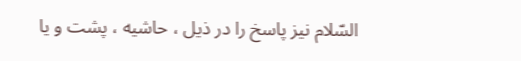السّلام نيز پاسخ را در ذيل ، حاشيه ، پشت و يا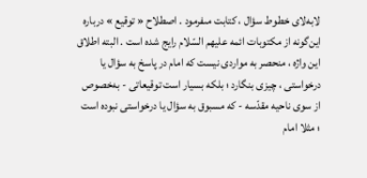لابه‌لاى خطوط سؤال ، كتابت مىفرمود . اصطلاح « توقيع » درباره اين‌گونه از مكتوبات ائمه عليهم السّلام رايج شده است . البته اطلاق اين واژه ، منحصر به مواردى نيست كه امام در پاسخ به سؤال يا درخواستى ، چيزى بنگارد ؛ بلكه بسيار است توقيعاتى - به‌خصوص از سوى ناحيه مقدّسه - كه مسبوق به سؤال يا درخواستى نبوده است ؛ مثلا امام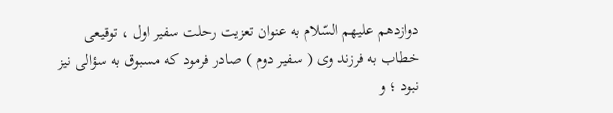دوازدهم عليهم السّلام به عنوان تعزيت رحلت سفير اول ، توقيعى خطاب به فرزند وى ( سفير دوم ) صادر فرمود كه مسبوق به سؤالى نيز نبود ؛ و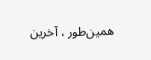همين‌طور ، آخرين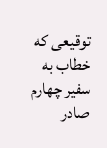توقيعى كه خطاب به سفير چهارم صادر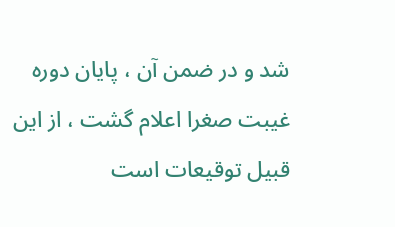شد و در ضمن آن ، پايان دوره غيبت صغرا اعلام گشت ، از اين قبيل توقيعات است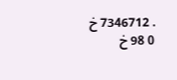. 7346712 خ 0 98 خ